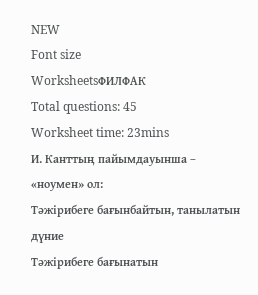NEW
Font size
WorksheetsФИЛФАК
Total questions: 45
Worksheet time: 23mins
И. Канттың пайымдауынша – «ноумен» ол:
Тәжірибеге бағынбайтын, танылатын дүние
Тәжірибеге бағынатын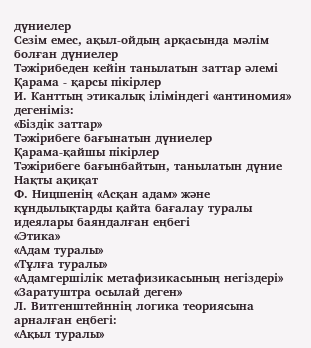дүниелер
Сезім емес, ақыл-ойдың арқасында мәлім болған дүниелер
Тәжірибеден кейін танылатын заттар әлемі
Қарама - қарсы пікірлер
И. Канттың этикалық іліміндегі «антиномия» дегеніміз:
«Біздік заттар»
Тәжірибеге бағынатын дүниелер
Қарама-қайшы пікірлер
Тәжірибеге бағынбайтын, танылатын дүние
Нақты ақиқат
Ф. Ницшенің «Асқан адам» және құндылықтарды қайта бағалау туралы идеялары баяндалған еңбегі
«Этика»
«Адам туралы»
«Тұлға туралы»
«Адамгершілік метафизикасының негіздері»
«Заратуштра осылай деген»
Л. Витгенштейннің логика теориясына арналған еңбегі:
«Ақыл туралы»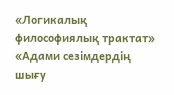«Логикалық философиялық трактат»
«Адами сезімдердің шығу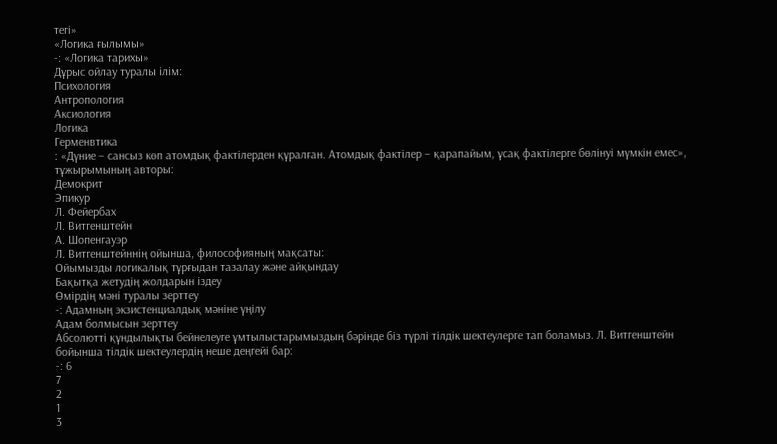тегі»
«Логика ғылымы»
-: «Логика тарихы»
Дұрыс ойлау туралы ілім:
Психология
Антропология
Аксиология
Логика
Герменвтика
: «Дүние – сансыз көп атомдық фактілерден құралған. Атомдық фактілер – қарапайым, ұсақ фактілерге бөлінуі мүмкін емес», тұжырымының авторы:
Демокрит
Эпикур
Л. Фейербах
Л. Витгенштейн
А. Шопенгауэр
Л. Витгенштейннің ойынша, философияның мақсаты:
Ойымызды логикалық тұрғыдан тазалау және айқындау
Бақытқа жетудің жолдарын іздеу
Өмірдің мәні туралы зерттеу
-: Адамның экзистенциалдық мәніне үңілу
Адам болмысын зерттеу
Абсолютті құндылықты бейнелеуге ұмтылыстарымыздың бәрінде біз түрлі тілдік шектеулерге тап боламыз. Л. Витгенштейн бойынша тілдік шектеулердің неше деңгейі бар:
-: 6
7
2
1
3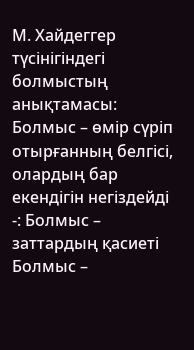М. Хайдеггер түсінігіндегі болмыстың анықтамасы:
Болмыс – өмір сүріп отырғанның белгісі, олардың бар екендігін негіздейді
-: Болмыс – заттардың қасиеті
Болмыс –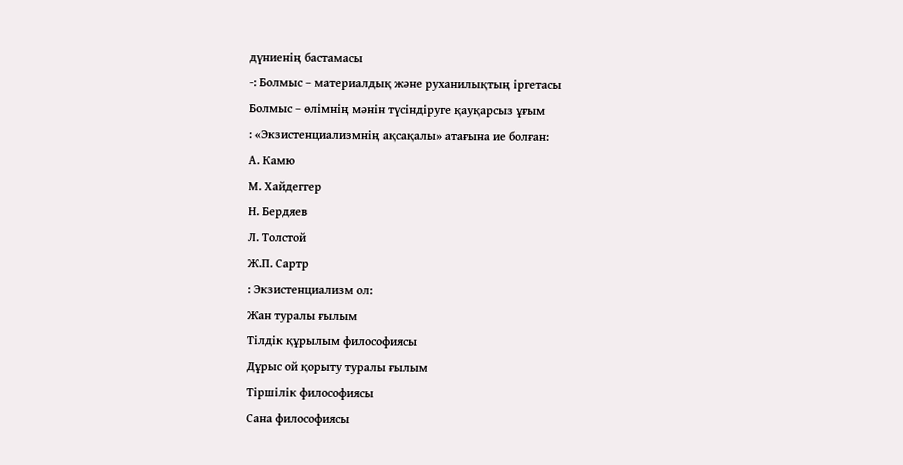дүниенің бастамасы
-: Болмыс – материалдық және руханилықтың іргетасы
Болмыс – өлімнің мәнін түсіндіруге қауқарсыз ұғым
: «Экзистенциализмнің ақсақалы» атағына ие болған:
А. Камю
М. Хайдеггер
Н. Бердяев
Л. Толстой
Ж.П. Сартр
: Экзистенциализм ол:
Жан туралы ғылым
Тілдік құрылым философиясы
Дұрыс ой қорыту туралы ғылым
Тіршілік философиясы
Сана философиясы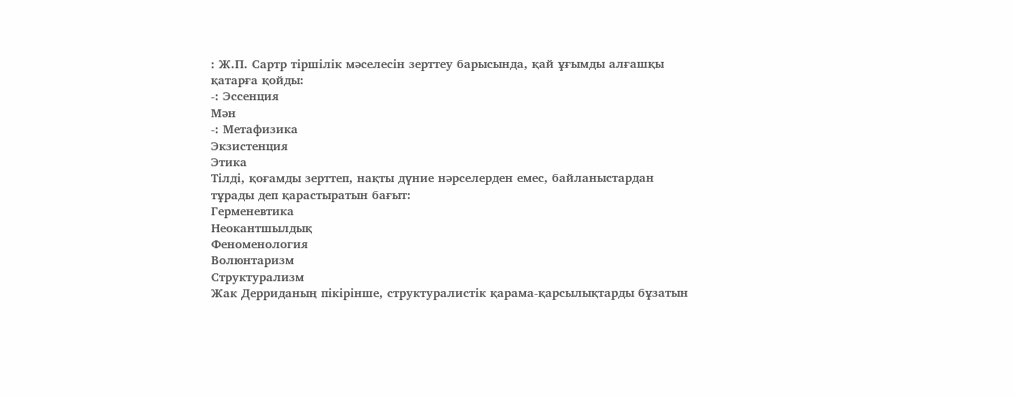: Ж.П. Сартр тіршілік мәселесін зерттеу барысында, қай ұғымды алғашқы қатарға қойды:
-: Эссенция
Мән
-: Метафизика
Экзистенция
Этика
Тілді, қоғамды зерттеп, нақты дүние нәрселерден емес, байланыстардан тұрады деп қарастыратын бағыт:
Герменевтика
Неокантшылдық
Феноменология
Волюнтаризм
Структурализм
Жак Дерриданың пікірінше, структуралистік қарама-қарсылықтарды бұзатын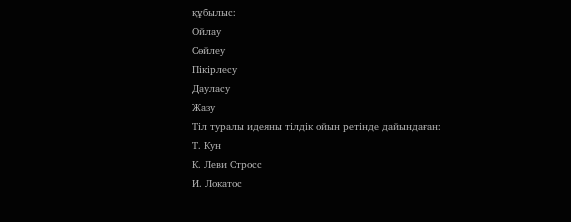құбылыс:
Ойлау
Сөйлеу
Пікірлесу
Дауласу
Жазу
Тіл туралы идеяны тілдік ойын ретінде дайындаған:
Т. Кун
К. Леви Стросс
И. Локатос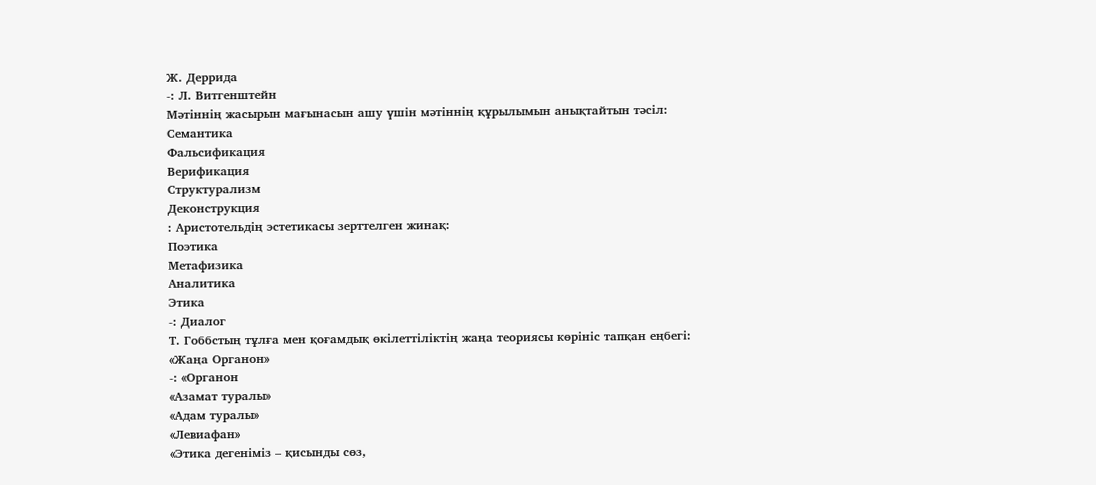Ж. Деррида
-: Л. Витгенштейн
Мәтіннің жасырын мағынасын ашу үшін мәтіннің құрылымын анықтайтын тәсіл:
Семантика
Фальсификация
Верификация
Структурализм
Деконструкция
: Аристотельдің эстетикасы зерттелген жинақ:
Поэтика
Метафизика
Аналитика
Этика
-: Диалог
Т. Гоббстың тұлға мен қоғамдық өкілеттіліктің жаңа теориясы көрініс тапқан еңбегі:
«Жаңа Органон»
-: «Органон
«Азамат туралы»
«Адам туралы»
«Левиафан»
«Этика дегеніміз – қисынды сөз,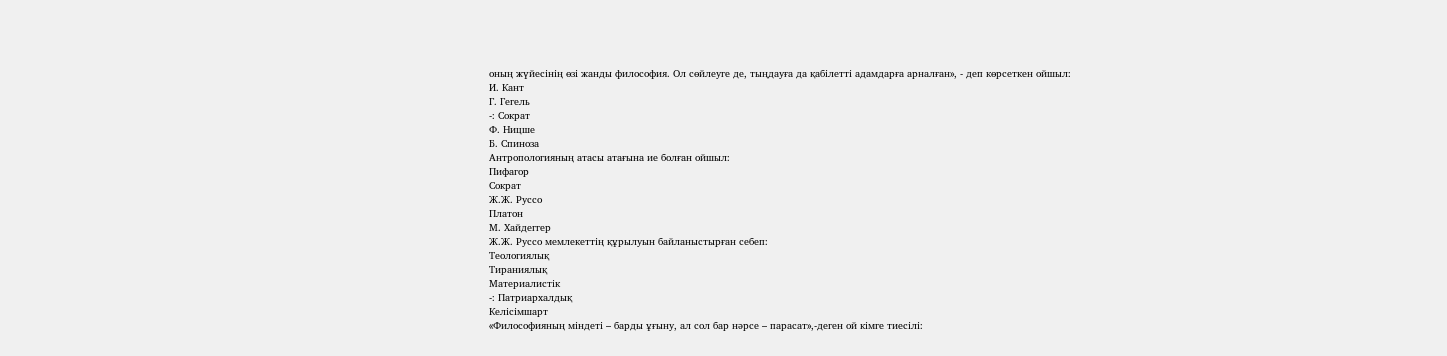оның жүйесінің өзі жанды философия. Ол сөйлеуге де, тыңдауға да қабілетті адамдарға арналған», - деп көрсеткен ойшыл:
И. Кант
Г. Гегель
-: Сократ
Ф. Ницше
Б. Спиноза
Антропологияның атасы атағына ие болған ойшыл:
Пифагор
Сократ
Ж.Ж. Руссо
Платон
М. Хайдеггер
Ж.Ж. Руссо мемлекеттің құрылуын байланыстырған себеп:
Теологиялық
Тираниялық
Материалистік
-: Патриархалдық
Келісімшарт
«Философияның міндеті – барды ұғыну, ал сол бар нәрсе – парасат»,-деген ой кімге тиесілі: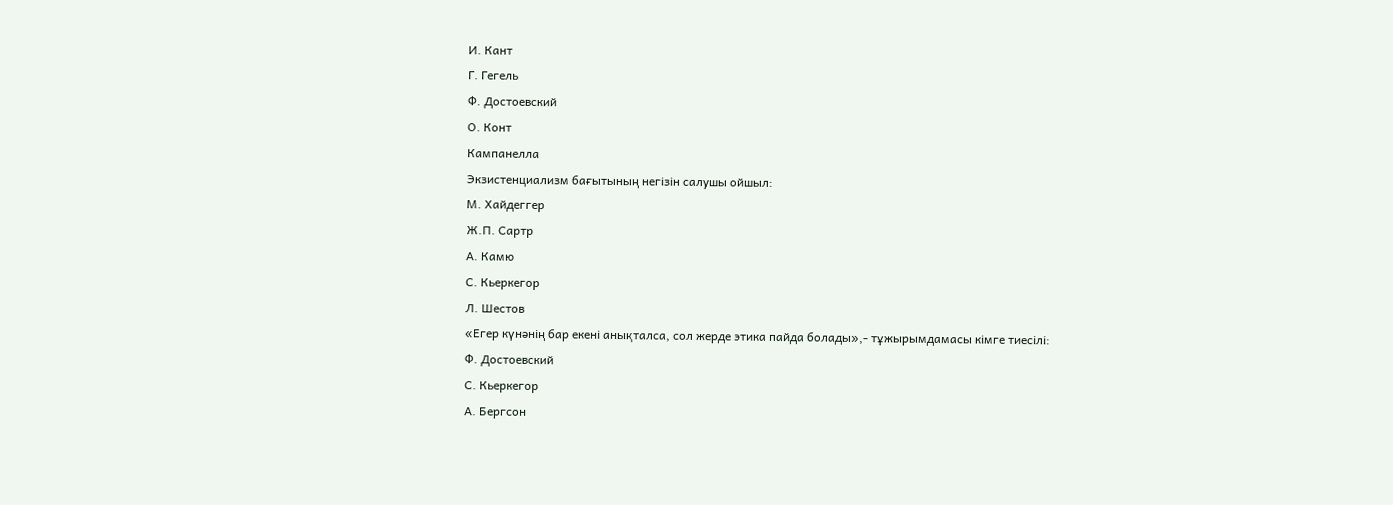И. Кант
Г. Гегель
Ф. Достоевский
О. Конт
Кампанелла
Экзистенциализм бағытының негізін салушы ойшыл:
М. Хайдеггер
Ж.П. Сартр
А. Камю
С. Кьеркегор
Л. Шестов
«Егер күнәнің бар екені анықталса, сол жерде этика пайда болады»,- тұжырымдамасы кімге тиесілі:
Ф. Достоевский
С. Кьеркегор
А. Бергсон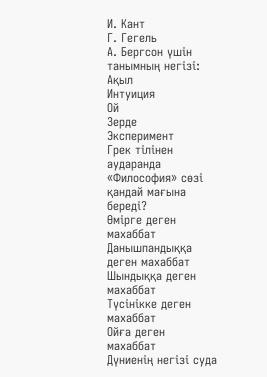И. Кант
Г. Гегель
А. Бергсон үшін танымның негізі:
Ақыл
Интуиция
Ой
Зерде
Эксперимент
Грек тілінен аударанда «Философия» сөзі қандай мағына береді?
Өмірге деген махаббат
Данышпандыққа деген махаббат
Шындыққа деген махаббат
Түсінікке деген махаббат
Ойға деген махаббат
Дүниенің негізі суда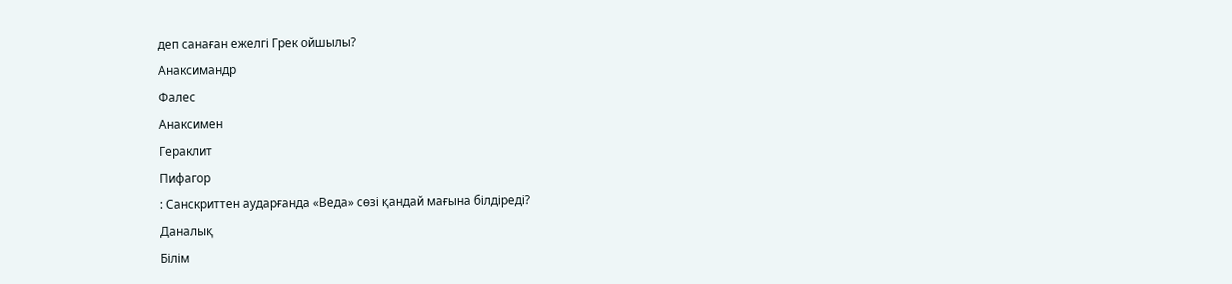деп санаған ежелгі Грек ойшылы?
Анаксимандр
Фалес
Анаксимен
Гераклит
Пифагор
: Санскриттен аударғанда «Веда» сөзі қандай мағына білдіреді?
Даналық
Білім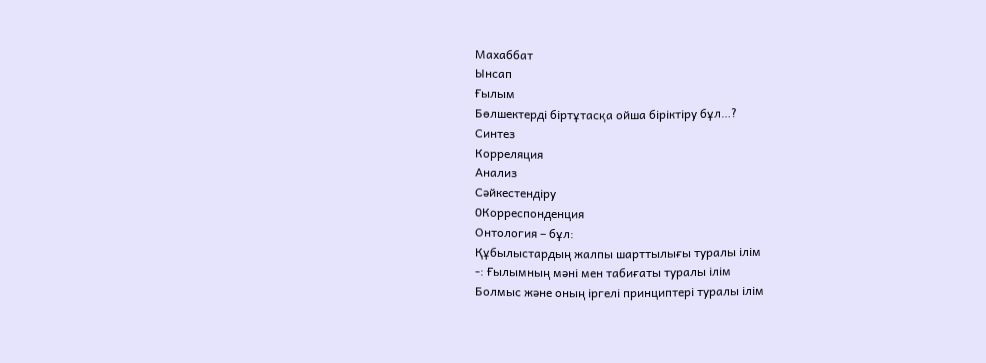Махаббат
Ынсап
Ғылым
Бөлшектерді біртұтасқа ойша біріктіру бұл…?
Синтез
Корреляция
Анализ
Сәйкестендіру
0Корреспонденция
Онтология – бұл:
Құбылыстардың жалпы шарттылығы туралы ілім
-: Ғылымның мәні мен табиғаты туралы ілім
Болмыс және оның іргелі принциптері туралы ілім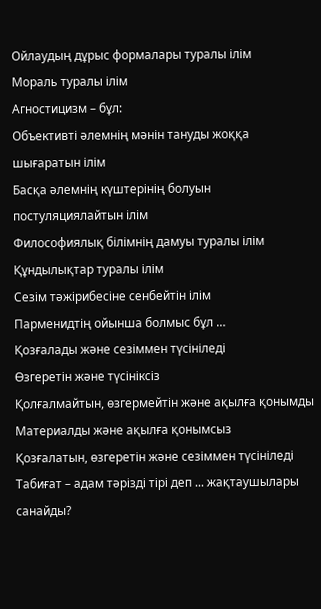Ойлаудың дұрыс формалары туралы ілім
Мораль туралы ілім
Агностицизм – бұл:
Объективті әлемнің мәнін тануды жоққа шығаратын ілім
Басқа әлемнің күштерінің болуын постуляциялайтын ілім
Философиялық білімнің дамуы туралы ілім
Құндылықтар туралы ілім
Сезім тәжірибесіне сенбейтін ілім
Парменидтің ойынша болмыс бұл …
Қозғалады және сезіммен түсініледі
Өзгеретін және түсініксіз
Қолғалмайтын, өзгермейтін және ақылға қонымды
Материалды және ақылға қонымсыз
Қозғалатын, өзгеретін және сезіммен түсініледі
Табиғат – адам тәрізді тірі деп ... жақтаушылары санайды?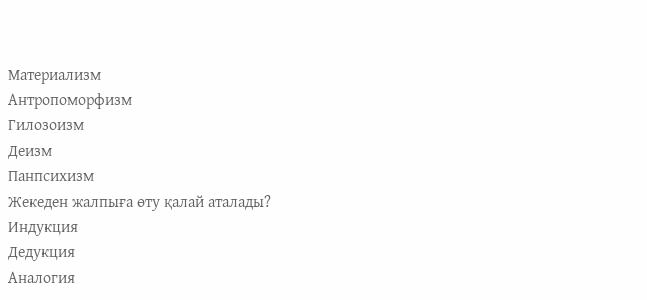Материализм
Антропоморфизм
Гилозоизм
Деизм
Панпсихизм
Жекеден жалпыға өту қалай аталады?
Индукция
Дедукция
Аналогия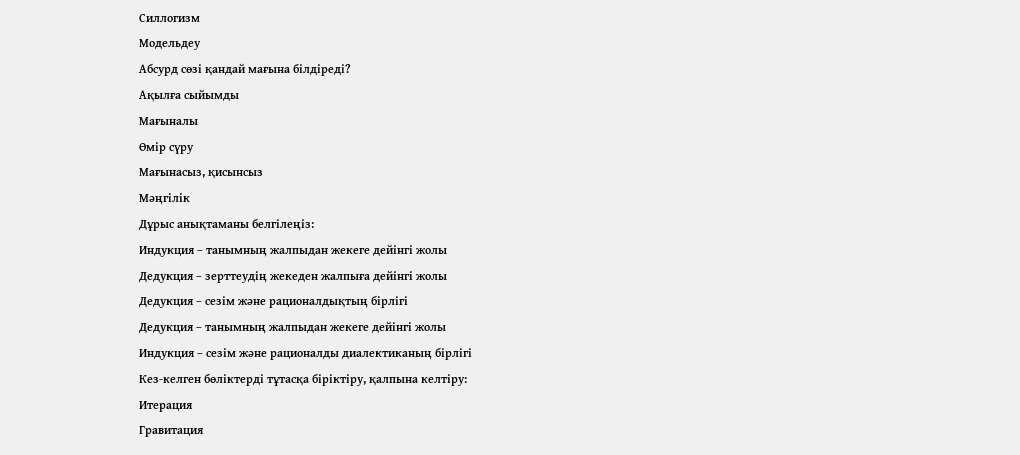Силлогизм
Модельдеу
Абсурд сөзі қандай мағына білдіреді?
Ақылға сыйымды
Мағыналы
Өмір сүру
Мағынасыз, қисынсыз
Мәңгілік
Дұрыс анықтаманы белгілеңіз:
Индукция – танымның жалпыдан жекеге дейінгі жолы
Дедукция – зерттеудің жекеден жалпыға дейінгі жолы
Дедукция – сезім және рационалдықтың бірлігі
Дедукция – танымның жалпыдан жекеге дейінгі жолы
Индукция – сезім және рационалды диалектиканың бірлігі
Кез-келген бөліктерді тұтасқа біріктіру, қалпына келтіру:
Итерация
Гравитация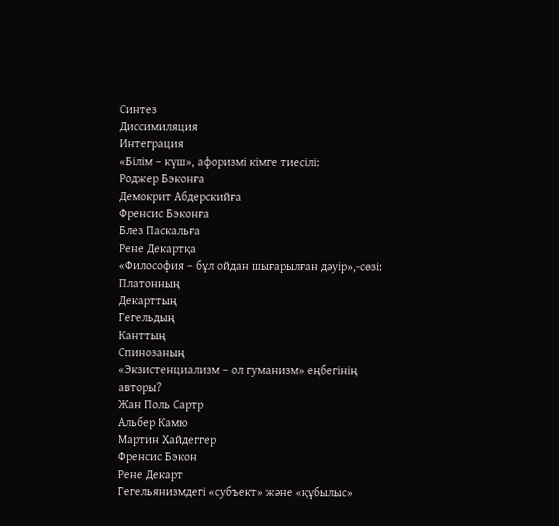Синтез
Диссимиляция
Интеграция
«Білім – күш», афоризмі кімге тиесілі:
Роджер Бэконға
Демокрит Абдерскийға
Френсис Бэконға
Блез Паскальға
Рене Декартқа
«Философия – бұл ойдан шығарылған дәуір»,-сөзі:
Платонның
Декарттың
Гегельдың
Канттың
Спинозаның
«Экзистенциализм – ол гуманизм» еңбегінің авторы?
Жан Поль Сартр
Альбер Камю
Мартин Хайдеггер
Френсис Бэкон
Рене Декарт
Гегельянизмдегі «субъект» және «құбылыс»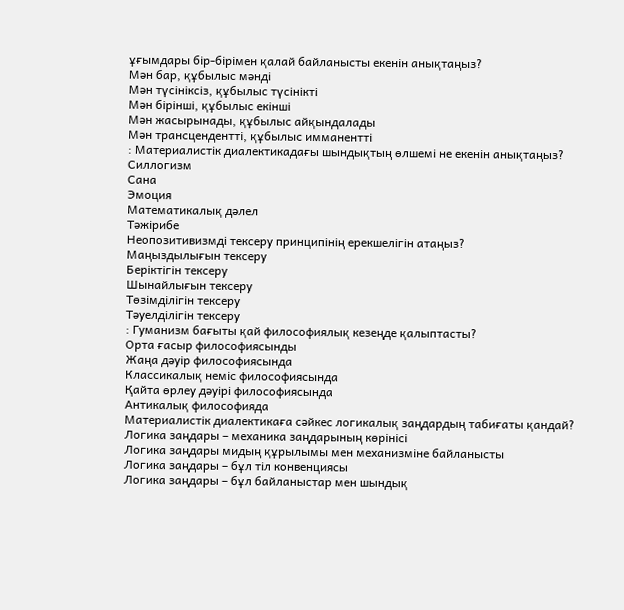ұғымдары бір-бірімен қалай байланысты екенін анықтаңыз?
Мән бар, құбылыс мәнді
Мән түсініксіз, құбылыс түсінікті
Мән бірінші, құбылыс екінші
Мән жасырынады, құбылыс айқындалады
Мән трансцендентті, құбылыс имманентті
: Материалистік диалектикадағы шындықтың өлшемі не екенін анықтаңыз?
Силлогизм
Сана
Эмоция
Математикалық дәлел
Тәжірибе
Неопозитивизмді тексеру принципінің ерекшелігін атаңыз?
Маңыздылығын тексеру
Беріктігін тексеру
Шынайлығын тексеру
Төзімділігін тексеру
Тәуелділігін тексеру
: Гуманизм бағыты қай философиялық кезеңде қалыптасты?
Орта ғасыр философиясынды
Жаңа дәуір философиясында
Классикалық неміс философиясында
Қайта өрлеу дәуірі философиясында
Антикалық философияда
Материалистік диалектикаға сәйкес логикалық заңдардың табиғаты қандай?
Логика заңдары – механика заңдарының көрінісі
Логика заңдары мидың құрылымы мен механизміне байланысты
Логика заңдары – бұл тіл конвенциясы
Логика заңдары – бұл байланыстар мен шындық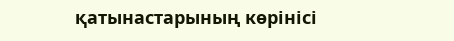қатынастарының көрінісі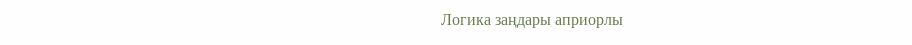Логика заңдары априорлы